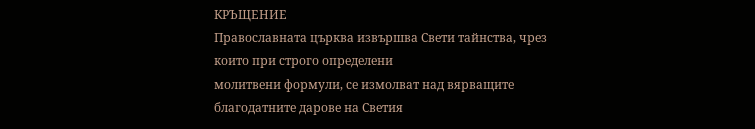КРЪЩЕНИЕ
Православната църква извършва Свети тайнства, чрез които при строго определени
молитвени формули, се измолват над вярващите благодатните дарове на Светия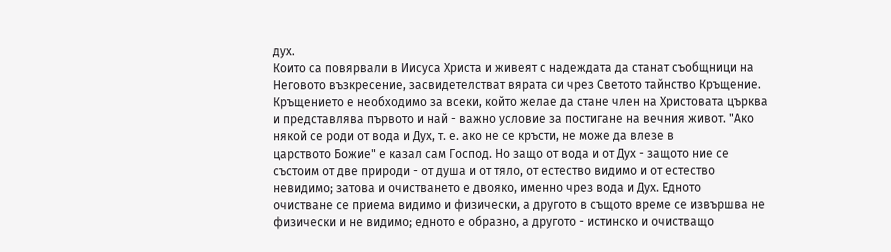дух.
Които са повярвали в Иисуса Христа и живеят с надеждата да станат съобщници на
Неговото възкресение, засвидетелстват вярата си чрез Светото тайнство Кръщение.
Кръщението е необходимо за всеки, който желае да стане член на Христовата църква
и представлява първото и най - важно условие за постигане на вечния живот. "Ако
някой се роди от вода и Дух, т. е. ако не се кръсти, не може да влезе в
царството Божие" е казал сам Господ. Но защо от вода и от Дух - защото ние се
състоим от две природи - от душа и от тяло, от естество видимо и от естество
невидимо; затова и очистването е двояко, именно чрез вода и Дух. Едното
очистване се приема видимо и физически, а другото в същото време се извършва не
физически и не видимо; едното е образно, а другото - истинско и очистващо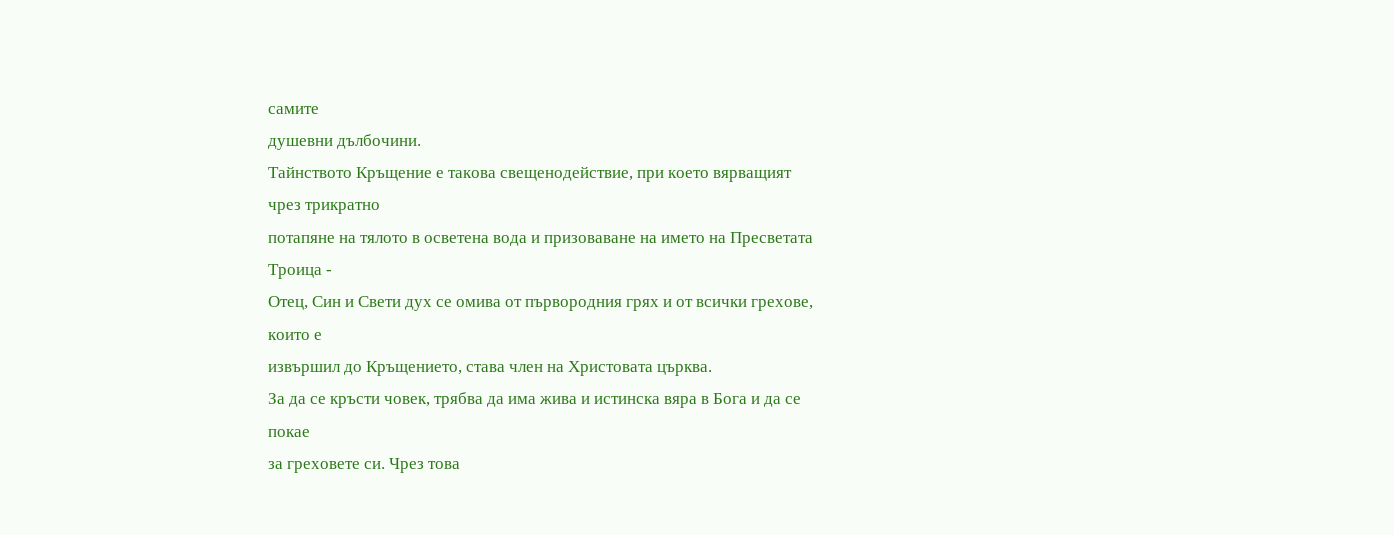самите
душевни дълбочини.
Тайнството Кръщение е такова свещенодействие, при което вярващият чрез трикратно
потапяне на тялото в осветена вода и призоваване на името на Пресветата Троица -
Отец, Син и Свети дух се омива от първородния грях и от всички грехове, които е
извършил до Кръщението, става член на Христовата църква.
За да се кръсти човек, трябва да има жива и истинска вяра в Бога и да се покае
за греховете си. Чрез това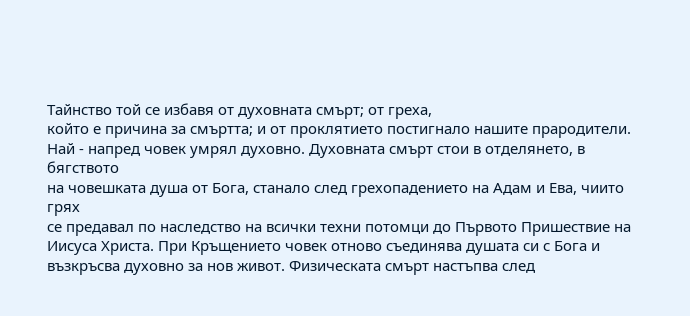Тайнство той се избавя от духовната смърт; от греха,
който е причина за смъртта; и от проклятието постигнало нашите прародители.
Най - напред човек умрял духовно. Духовната смърт стои в отделянето, в бягството
на човешката душа от Бога, станало след грехопадението на Адам и Ева, чиито грях
се предавал по наследство на всички техни потомци до Първото Пришествие на
Иисуса Христа. При Кръщението човек отново съединява душата си с Бога и
възкръсва духовно за нов живот. Физическата смърт настъпва след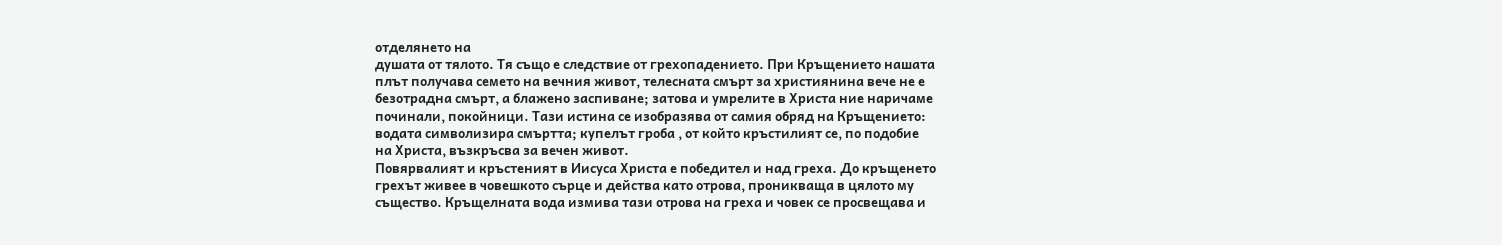отделянето на
душата от тялото. Тя също е следствие от грехопадението. При Кръщението нашата
плът получава семето на вечния живот, телесната смърт за християнина вече не е
безотрадна смърт, а блажено заспиване; затова и умрелите в Христа ние наричаме
починали, покойници. Тази истина се изобразява от самия обряд на Кръщението:
водата символизира смъртта; купелът гроба , от който кръстилият се, по подобие
на Христа, възкръсва за вечен живот.
Повярвалият и кръстеният в Иисуса Христа е победител и над греха. До кръщенето
грехът живее в човешкото сърце и действа като отрова, проникваща в цялото му
същество. Кръщелната вода измива тази отрова на греха и човек се просвещава и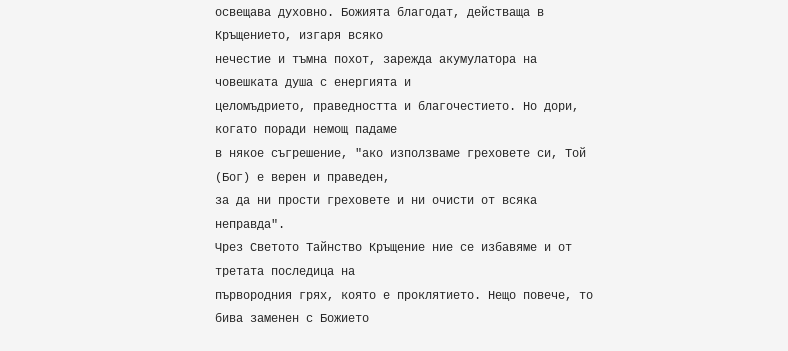освещава духовно. Божията благодат, действаща в Кръщението, изгаря всяко
нечестие и тъмна похот, зарежда акумулатора на човешката душа с енергията и
целомъдрието, праведността и благочестието. Но дори, когато поради немощ падаме
в някое съгрешение, "ако използваме греховете си, Той (Бог) е верен и праведен,
за да ни прости греховете и ни очисти от всяка неправда".
Чрез Светото Тайнство Кръщение ние се избавяме и от третата последица на
първородния грях, която е проклятието. Нещо повече, то бива заменен с Божието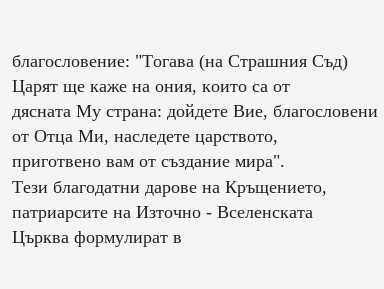благословение: "Тогава (на Страшния Съд) Царят ще каже на ония, които са от
дясната Му страна: дойдете Вие, благословени от Отца Ми, наследете царството,
приготвено вам от създание мира".
Тези благодатни дарове на Кръщението, патриарсите на Източно - Вселенската
Църква формулират в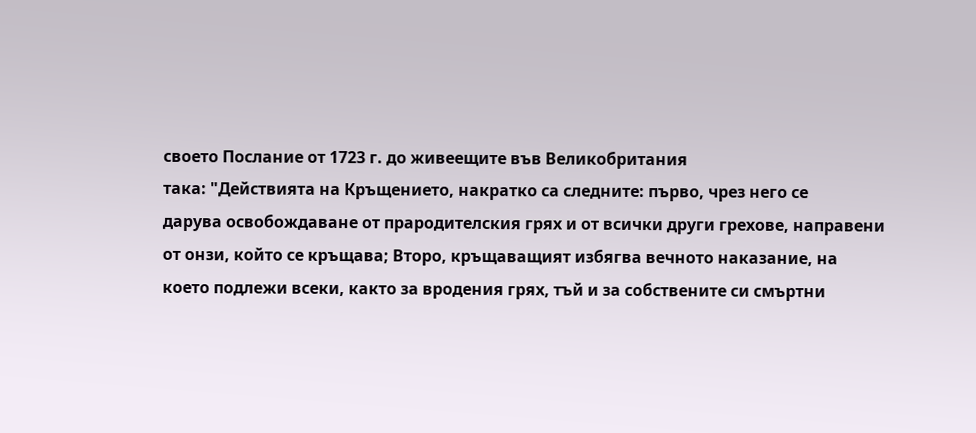своето Послание от 1723 г. до живеещите във Великобритания
така: "Действията на Кръщението, накратко са следните: първо, чрез него се
дарува освобождаване от прародителския грях и от всички други грехове, направени
от онзи, който се кръщава; Второ, кръщаващият избягва вечното наказание, на
което подлежи всеки, както за вродения грях, тъй и за собствените си смъртни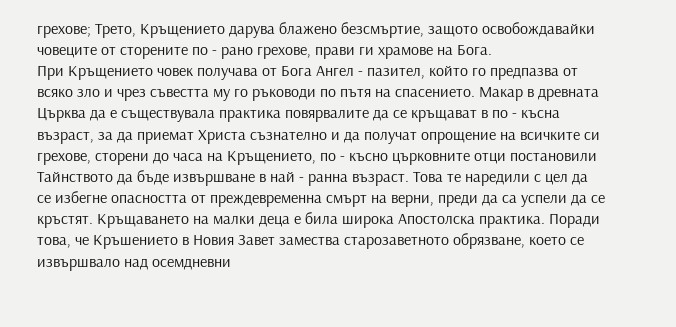грехове; Трето, Кръщението дарува блажено безсмъртие, защото освобождавайки
човеците от сторените по - рано грехове, прави ги храмове на Бога.
При Кръщението човек получава от Бога Ангел - пазител, който го предпазва от
всяко зло и чрез съвестта му го ръководи по пътя на спасението. Макар в древната
Църква да е съществувала практика повярвалите да се кръщават в по - късна
възраст, за да приемат Христа съзнателно и да получат опрощение на всичките си
грехове, сторени до часа на Кръщението, по - късно църковните отци постановили
Тайнството да бъде извършване в най - ранна възраст. Това те наредили с цел да
се избегне опасността от преждевременна смърт на верни, преди да са успели да се
кръстят. Кръщаването на малки деца е била широка Апостолска практика. Поради
това, че Кръшението в Новия Завет замества старозаветното обрязване, което се
извършвало над осемдневни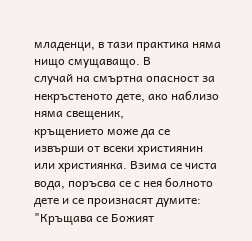младенци, в тази практика няма нищо смущаващо. В
случай на смъртна опасност за некръстеното дете, ако наблизо няма свещеник,
кръщението може да се извърши от всеки християнин или християнка. Взима се чиста
вода, поръсва се с нея болното дете и се произнасят думите: "Кръщава се Божият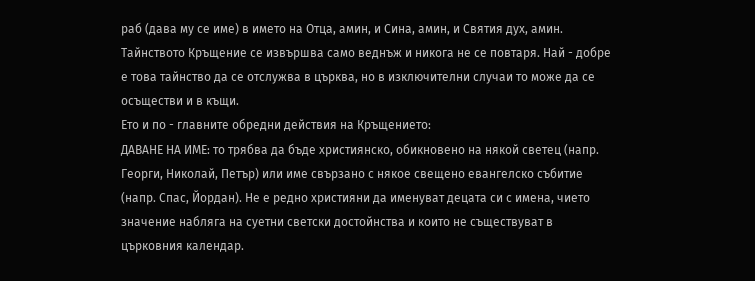раб (дава му се име) в името на Отца, амин, и Сина, амин, и Святия дух, амин.
Тайнството Кръщение се извършва само веднъж и никога не се повтаря. Най - добре
е това тайнство да се отслужва в църква, но в изключителни случаи то може да се
осъществи и в къщи.
Ето и по - главните обредни действия на Кръщението:
ДАВАНЕ НА ИМЕ: то трябва да бъде християнско, обикновено на някой светец (напр.
Георги, Николай, Петър) или име свързано с някое свещено евангелско събитие
(напр. Спас, Йордан). Не е редно християни да именуват децата си с имена, чието
значение набляга на суетни светски достойнства и които не съществуват в
църковния календар.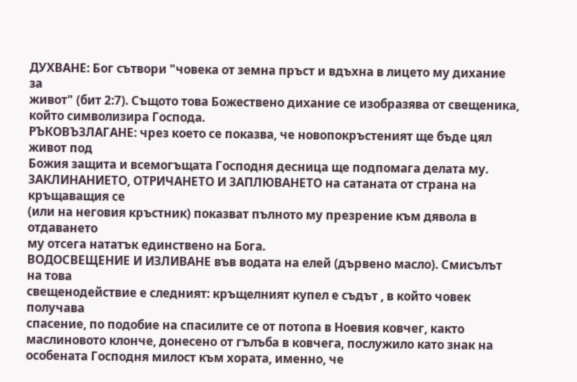ДУХВАНЕ: Бог сътвори "човека от земна пръст и вдъхна в лицето му дихание за
живот" (бит 2:7). Същото това Божествено дихание се изобразява от свещеника,
който символизира Господа.
РЪКОВЪЗЛАГАНЕ: чрез което се показва, че новопокръстеният ще бъде цял живот под
Божия защита и всемогъщата Господня десница ще подпомага делата му.
ЗАКЛИНАНИЕТО, ОТРИЧАНЕТО И ЗАПЛЮВАНЕТО на сатаната от страна на кръщаващия се
(или на неговия кръстник) показват пълното му презрение към дявола в отдаването
му отсега нататък единствено на Бога.
ВОДОСВЕЩЕНИЕ И ИЗЛИВАНЕ във водата на елей (дървено масло). Смисълът на това
свещенодействие е следният: кръщелният купел е съдът , в който човек получава
спасение, по подобие на спасилите се от потопа в Ноевия ковчег, както
маслиновото клонче, донесено от гълъба в ковчега, послужило като знак на
особената Господня милост към хората, именно, че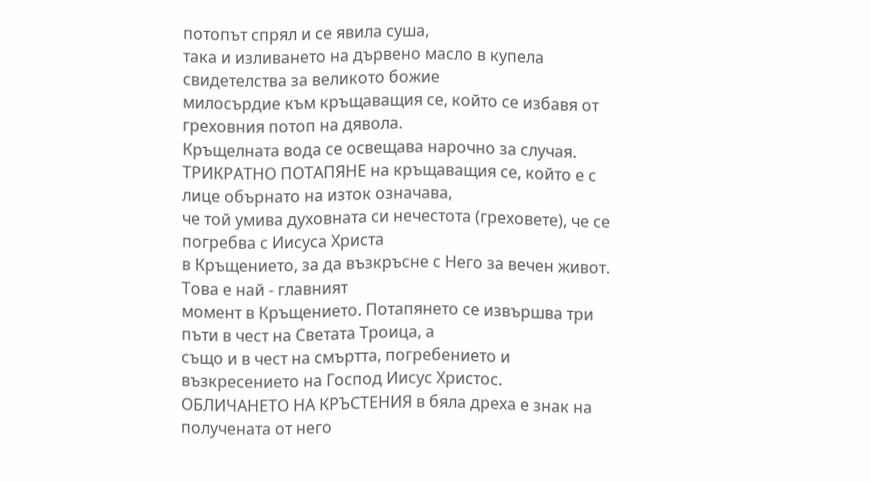потопът спрял и се явила суша,
така и изливането на дървено масло в купела свидетелства за великото божие
милосърдие към кръщаващия се, който се избавя от греховния потоп на дявола.
Кръщелната вода се освещава нарочно за случая.
ТРИКРАТНО ПОТАПЯНЕ на кръщаващия се, който е с лице обърнато на изток означава,
че той умива духовната си нечестота (греховете), че се погребва с Иисуса Христа
в Кръщението, за да възкръсне с Него за вечен живот. Това е най - главният
момент в Кръщението. Потапянето се извършва три пъти в чест на Светата Троица, а
също и в чест на смъртта, погребението и възкресението на Господ Иисус Христос.
ОБЛИЧАНЕТО НА КРЪСТЕНИЯ в бяла дреха е знак на получената от него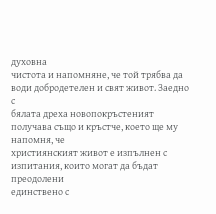духовна
чистота и напомняне, че той трябва да води добродетелен и свят живот. Заедно с
бялата дреха новопокръстеният получава също и кръстче, което ще му напомня, че
християнският живот е изпълнен с изпитания, които могат да бъдат преодолени
единствено с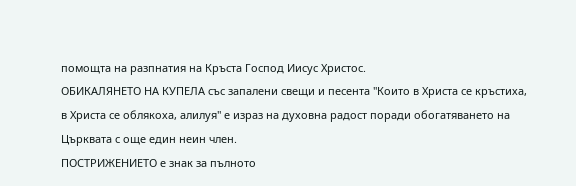помощта на разпнатия на Кръста Господ Иисус Христос.
ОБИКАЛЯНЕТО НА КУПЕЛА със запалени свещи и песента "Които в Христа се кръстиха,
в Христа се облякоха, алилуя" е израз на духовна радост поради обогатяването на
Църквата с още един неин член.
ПОСТРИЖЕНИЕТО е знак за пълното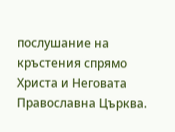послушание на кръстения спрямо Христа и Неговата
Православна Църква.